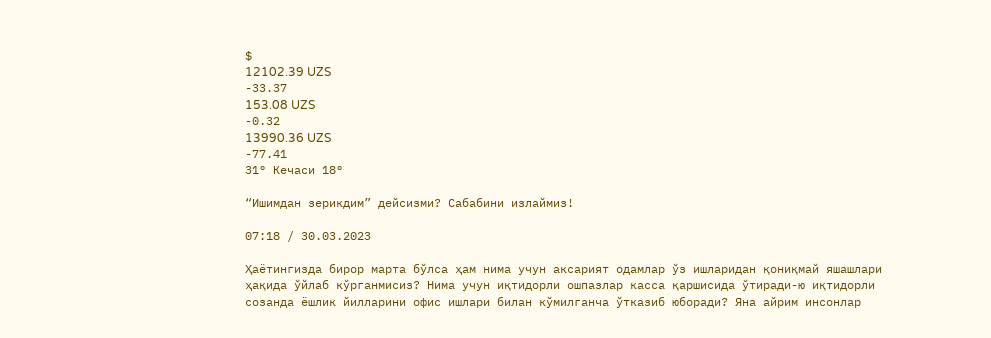$
12102.39 UZS
-33.37
153.08 UZS
-0.32
13990.36 UZS
-77.41
31° Кечаси 18°

“Ишимдан зерикдим” дейсизми? Сабабини излаймиз!

07:18 / 30.03.2023

Ҳаётингизда бирор марта бўлса ҳам нима учун аксарият одамлар ўз ишларидан қониқмай яшашлари ҳақида ўйлаб кўрганмисиз? Нима учун иқтидорли ошпазлар касса қаршисида ўтиради-ю иқтидорли созанда ёшлик йилларини офис ишлари билан кўмилганча ўтказиб юборади? Яна айрим инсонлар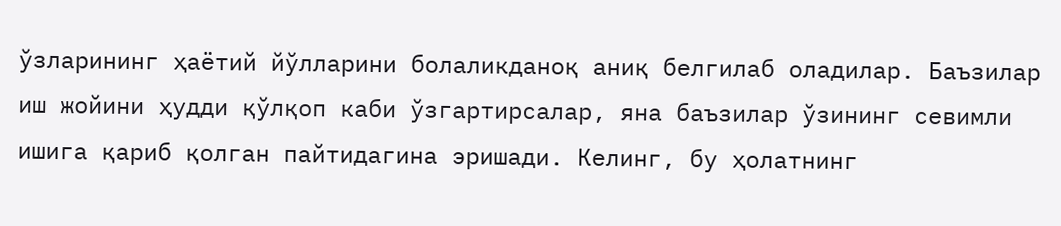ўзларининг ҳаётий йўлларини болаликданоқ аниқ белгилаб оладилар. Баъзилар иш жойини ҳудди қўлқоп каби ўзгартирсалар, яна баъзилар ўзининг севимли ишига қариб қолган пайтидагина эришади. Келинг, бу ҳолатнинг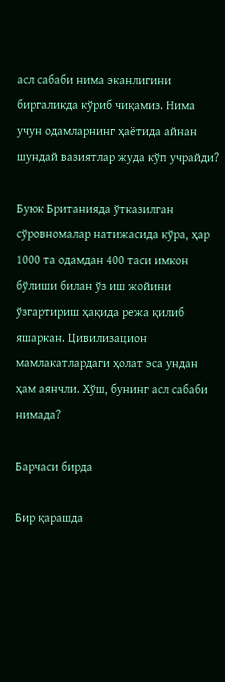асл сабаби нима эканлигини биргаликда кўриб чиқамиз. Нима учун одамларнинг ҳаётида айнан шундай вазиятлар жуда кўп учрайди?

Буюк Британияда ўтказилган сўровномалар натижасида кўра, ҳар 1000 та одамдан 400 таси имкон бўлиши билан ўз иш жойини ўзгартириш ҳақида режа қилиб яшаркан. Цивилизацион мамлакатлардаги ҳолат эса ундан ҳам аянчли. Хўш, бунинг асл сабаби нимада?

Барчаси бирда

Бир қарашда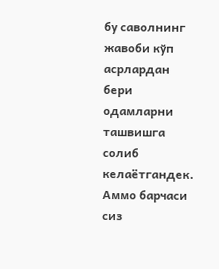бу саволнинг жавоби кўп асрлардан бери одамларни ташвишга солиб келаётгандек. Аммо барчаси сиз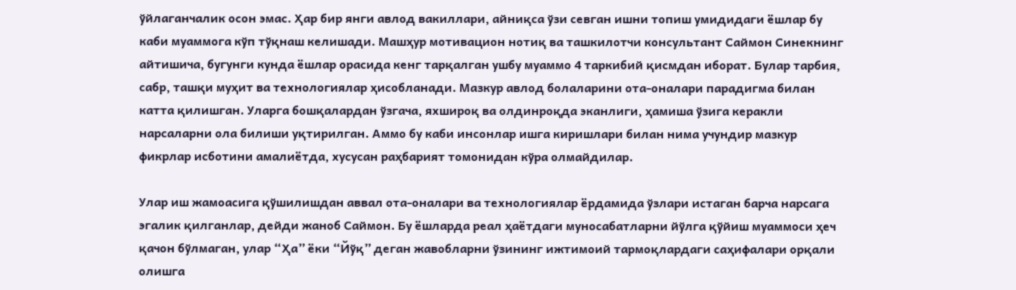ўйлаганчалик осон эмас. Ҳар бир янги авлод вакиллари, айниқcа ўзи севган ишни топиш умидидаги ёшлар бу каби муаммога кўп тўқнаш келишади. Машҳур мотивацион нотиқ ва ташкилотчи консультант Саймон Синекнинг айтишича, бугунги кунда ёшлар орасида кенг тарқалган ушбу муаммо 4 таркибий қисмдан иборат. Булар тарбия, сабр, ташқи муҳит ва технологиялар ҳисобланади. Мазкур авлод болаларини ота-оналари парадигма билан катта қилишган. Уларга бошқалардан ўзгача, яхшироқ ва олдинроқда эканлиги, ҳамиша ўзига керакли нарсаларни ола билиши уқтирилган. Аммо бу каби инсонлар ишга киришлари билан нима учундир мазкур фикрлар исботини амалиётда, хусусан раҳбарият томонидан кўра олмайдилар.

Улар иш жамоасига қўшилишдан аввал ота-оналари ва технологиялар ёрдамида ўзлари истаган барча нарсага эгалик қилганлар, дейди жаноб Саймон. Бу ёшларда реал ҳаётдаги муносабатларни йўлга қўйиш муаммоси ҳеч қачон бўлмаган, улар “Ҳа” ёки “Йўқ” деган жавобларни ўзининг ижтимоий тармоқлардаги саҳифалари орқали олишга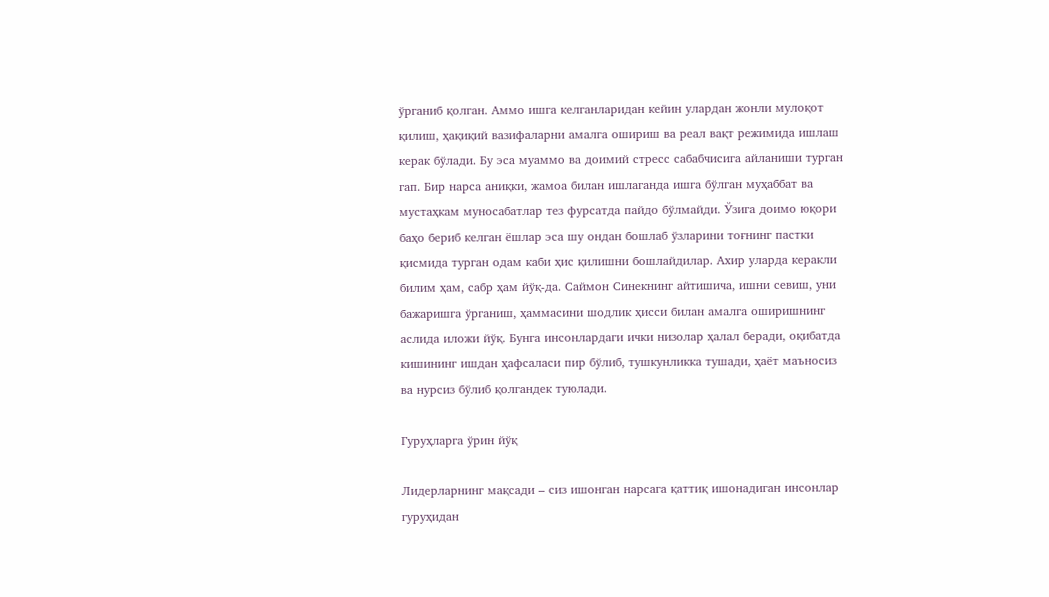ўрганиб қолган. Аммо ишга келганларидан кейин улардан жонли мулоқот қилиш, ҳақиқий вазифаларни амалга ошириш ва реал вақт режимида ишлаш керак бўлади. Бу эса муаммо ва доимий стресс сабабчисига айланиши турган гап. Бир нарса аниқки, жамоа билан ишлаганда ишга бўлган муҳаббат ва мустаҳкам муносабатлар тез фурсатда пайдо бўлмайди. Ўзига доимо юқори баҳо бериб келган ёшлар эса шу ондан бошлаб ўзларини тоғнинг пастки қисмида турган одам каби ҳис қилишни бошлайдилар. Ахир уларда керакли билим ҳам, сабр ҳам йўқ-да. Саймон Синекнинг айтишича, ишни севиш, уни бажаришга ўрганиш, ҳаммасини шодлик ҳисси билан амалга оширишнинг аслида иложи йўқ. Бунга инсонлардаги ички низолар ҳалал беради, оқибатда кишининг ишдан ҳафсаласи пир бўлиб, тушкунликка тушади, ҳаёт маъносиз ва нурсиз бўлиб қолгандек туюлади.

Гуруҳларга ўрин йўқ

Лидерларнинг мақсади – сиз ишонган нарсага қаттиқ ишонадиган инсонлар гуруҳидан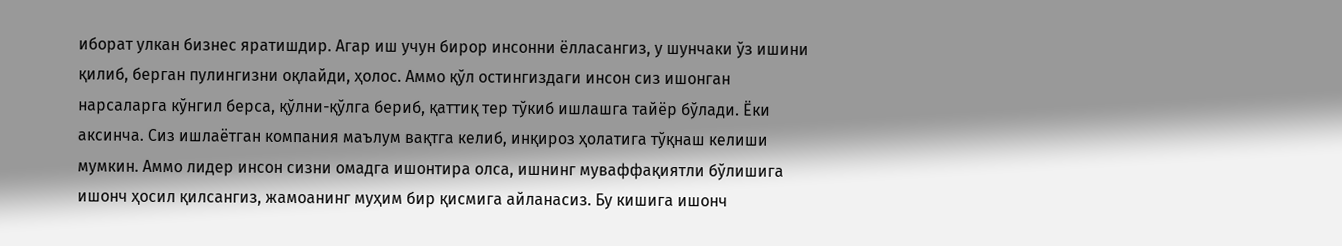иборат улкан бизнес яратишдир. Агар иш учун бирор инсонни ёлласангиз, у шунчаки ўз ишини қилиб, берган пулингизни оқлайди, ҳолос. Аммо қўл остингиздаги инсон сиз ишонган нарсаларга кўнгил берса, қўлни-қўлга бериб, қаттиқ тер тўкиб ишлашга тайёр бўлади. Ёки аксинча. Сиз ишлаётган компания маълум вақтга келиб, инқироз ҳолатига тўқнаш келиши мумкин. Аммо лидер инсон сизни омадга ишонтира олса, ишнинг муваффақиятли бўлишига ишонч ҳосил қилсангиз, жамоанинг муҳим бир қисмига айланасиз. Бу кишига ишонч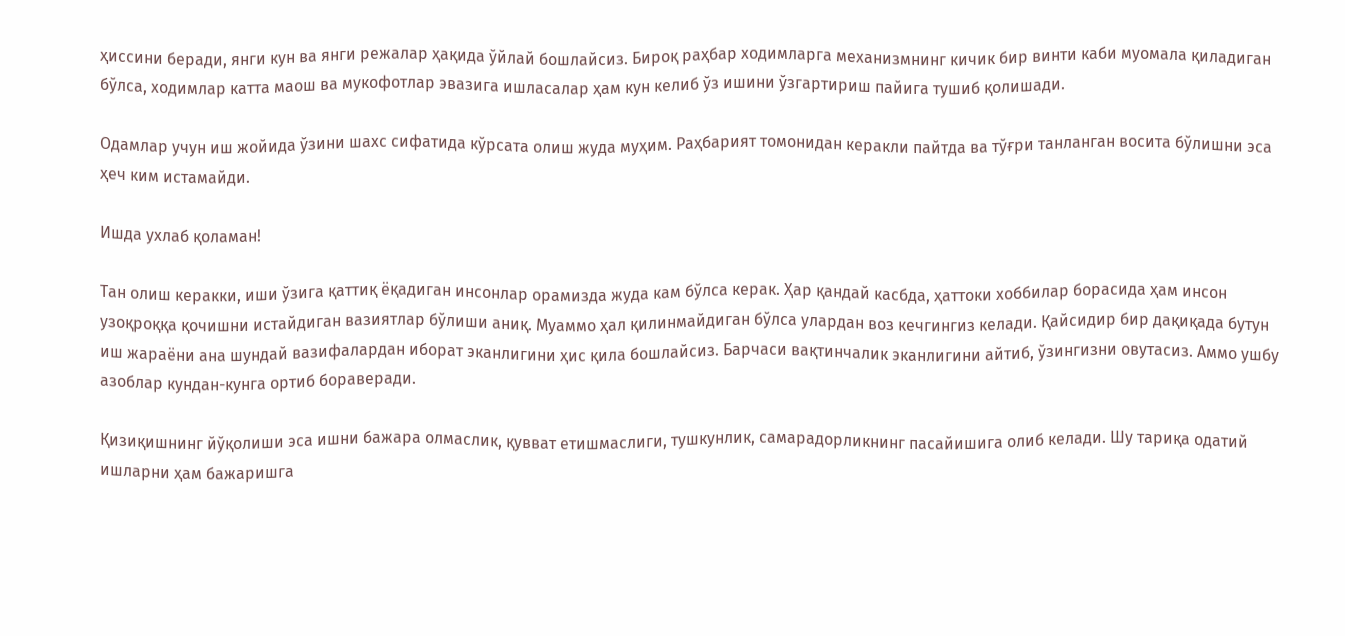ҳиссини беради, янги кун ва янги режалар ҳақида ўйлай бошлайсиз. Бироқ раҳбар ходимларга механизмнинг кичик бир винти каби муомала қиладиган бўлса, ходимлар катта маош ва мукофотлар эвазига ишласалар ҳам кун келиб ўз ишини ўзгартириш пайига тушиб қолишади.

Одамлар учун иш жойида ўзини шахс сифатида кўрсата олиш жуда муҳим. Раҳбарият томонидан керакли пайтда ва тўғри танланган восита бўлишни эса ҳеч ким истамайди.

Ишда ухлаб қоламан!

Тан олиш керакки, иши ўзига қаттиқ ёқадиган инсонлар орамизда жуда кам бўлса керак. Ҳар қандай касбда, ҳаттоки хоббилар борасида ҳам инсон узоқроққа қочишни истайдиган вазиятлар бўлиши аниқ. Муаммо ҳал қилинмайдиган бўлса улардан воз кечгингиз келади. Қайсидир бир дақиқада бутун иш жараёни ана шундай вазифалардан иборат эканлигини ҳис қила бошлайсиз. Барчаси вақтинчалик эканлигини айтиб, ўзингизни овутасиз. Аммо ушбу азоблар кундан-кунга ортиб бораверади.

Қизиқишнинг йўқолиши эса ишни бажара олмаслик, қувват етишмаслиги, тушкунлик, самарадорликнинг пасайишига олиб келади. Шу тариқа одатий ишларни ҳам бажаришга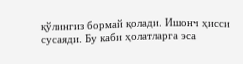қўлингиз бормай қолади. Ишонч ҳисси сусаяди. Бу каби ҳолатларга эса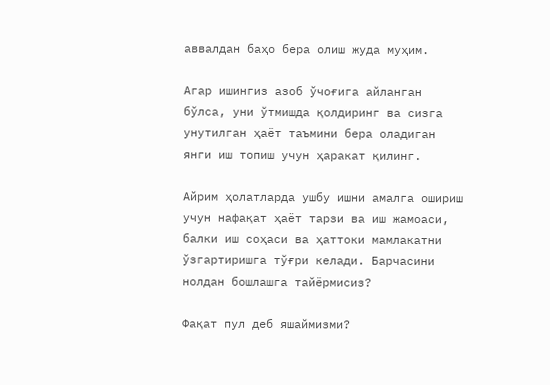аввалдан баҳо бера олиш жуда муҳим.

Агар ишингиз азоб ўчоғига айланган бўлса, уни ўтмишда қолдиринг ва сизга унутилган ҳаёт таъмини бера оладиган янги иш топиш учун ҳаракат қилинг.

Айрим ҳолатларда ушбу ишни амалга ошириш учун нафақат ҳаёт тарзи ва иш жамоаси, балки иш соҳаси ва ҳаттоки мамлакатни ўзгартиришга тўғри келади. Барчасини нолдан бошлашга тайёрмисиз?

Фақат пул деб яшаймизми?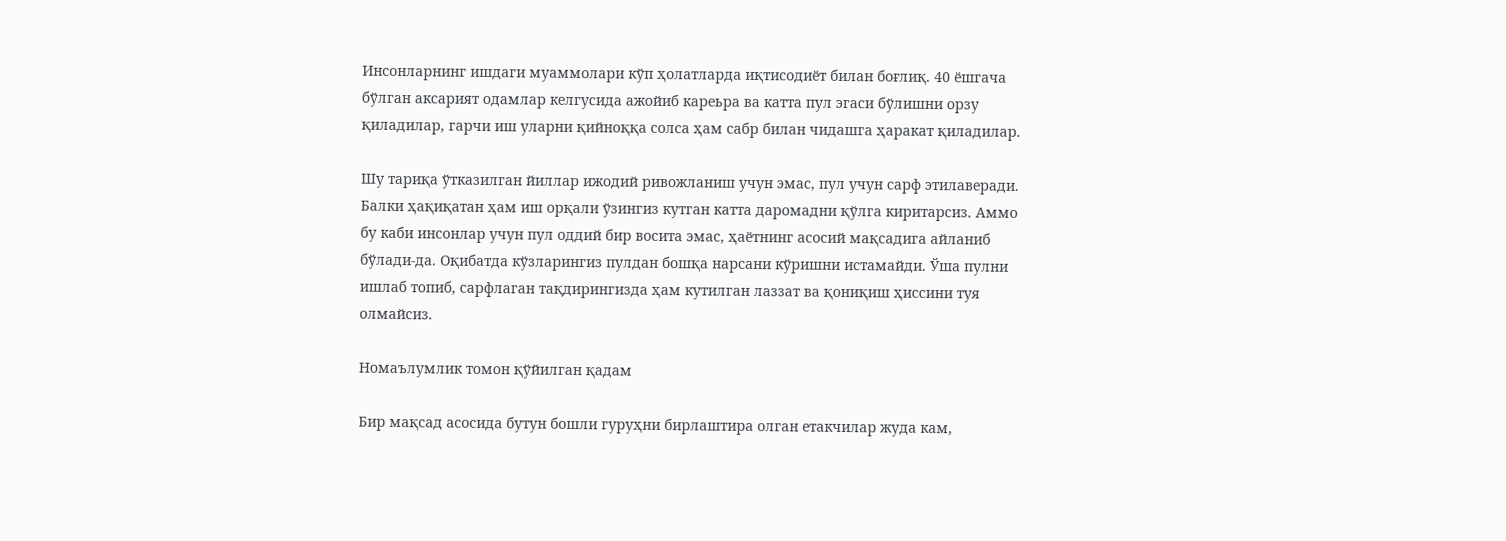Инсонларнинг ишдаги муаммолари кўп ҳолатларда иқтисодиёт билан боғлиқ. 40 ёшгача бўлган аксарият одамлар келгусида ажойиб кареьра ва катта пул эгаси бўлишни орзу қиладилар, гарчи иш уларни қийноққа солса ҳам сабр билан чидашга ҳаракат қиладилар.

Шу тариқа ўтказилган йиллар ижодий ривожланиш учун эмас, пул учун сарф этилаверади. Балки ҳақиқатан ҳам иш орқали ўзингиз кутган катта даромадни қўлга киритарсиз. Аммо бу каби инсонлар учун пул оддий бир восита эмас, ҳаётнинг асосий мақсадига айланиб бўлади-да. Оқибатда кўзларингиз пулдан бошқа нарсани кўришни истамайди. Ўша пулни ишлаб топиб, сарфлаган тақдирингизда ҳам кутилган лаззат ва қониқиш ҳиссини туя олмайсиз.

Номаълумлик томон қўйилган қадам

Бир мақсад асосида бутун бошли гуруҳни бирлаштира олган етакчилар жуда кам,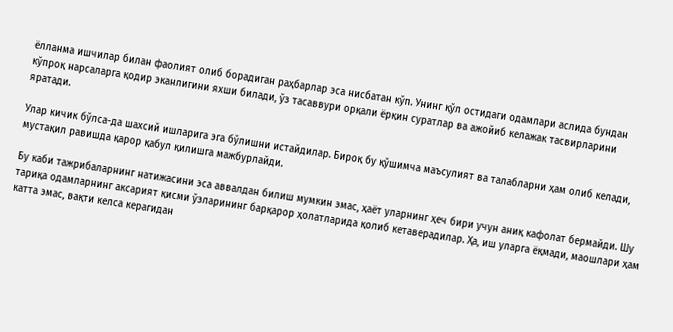ёлланма ишчилар билан фаолият олиб борадиган раҳбарлар эса нисбатан кўп. Унинг қўл остидаги одамлари аслида бундан кўпроқ нарсаларга қодир эканлигини яхши билади, ўз тасаввури орқали ёрқин суратлар ва ажойиб келажак тасвирларини яратади.

Улар кичик бўлса-да шахсий ишларига эга бўлишни истайдилар. Бироқ бу қўшимча маъсулият ва талабларни ҳам олиб келади, мустақил равишда қарор қабул қилишга мажбурлайди.

Бу каби тажрибаларнинг натижасини эса аввалдан билиш мумкин эмас, ҳаёт уларнинг ҳеч бири учун аниқ кафолат бермайди. Шу тариқа одамларнинг аксарият қисми ўзларининг барқарор ҳолатларида қолиб кетаверадилар. Ҳа, иш уларга ёқмади, маошлари ҳам катта эмас, вақти келса керагидан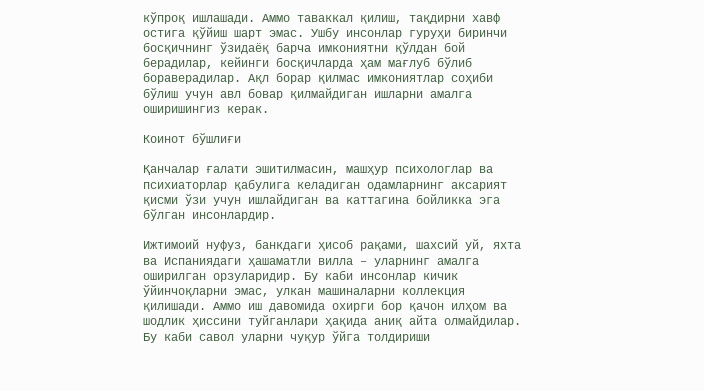кўпроқ ишлашади. Аммо таваккал қилиш, тақдирни хавф остига қўйиш шарт эмас. Ушбу инсонлар гуруҳи биринчи босқичнинг ўзидаёқ барча имкониятни қўлдан бой берадилар, кейинги босқичларда ҳам мағлуб бўлиб бораверадилар. Ақл борар қилмас имкониятлар соҳиби бўлиш учун авл бовар қилмайдиган ишларни амалга оширишингиз керак.

Коинот бўшлиғи

Қанчалар ғалати эшитилмасин, машҳур психологлар ва психиаторлар қабулига келадиган одамларнинг аксарият қисми ўзи учун ишлайдиган ва каттагина бойликка эга бўлган инсонлардир.

Ижтимоий нуфуз, банкдаги ҳисоб рақами, шахсий уй, яхта ва Испаниядаги ҳашаматли вилла – уларнинг амалга оширилган орзуларидир. Бу каби инсонлар кичик ўйинчоқларни эмас, улкан машиналарни коллекция қилишади. Аммо иш давомида охирги бор қачон илҳом ва шодлик ҳиссини туйганлари ҳақида аниқ айта олмайдилар. Бу каби савол уларни чуқур ўйга толдириши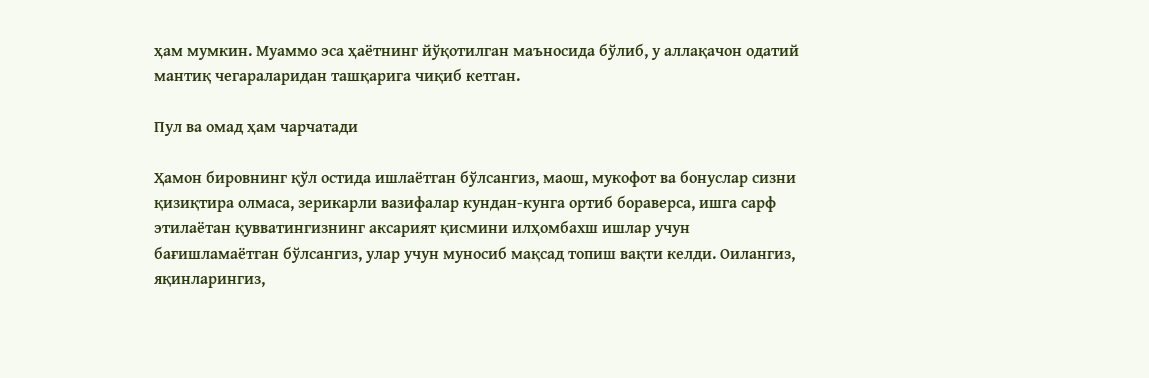ҳам мумкин. Муаммо эса ҳаётнинг йўқотилган маъносида бўлиб, у аллақачон одатий мантиқ чегараларидан ташқарига чиқиб кетган.

Пул ва омад ҳам чарчатади

Ҳамон бировнинг қўл остида ишлаётган бўлсангиз, маош, мукофот ва бонуслар сизни қизиқтира олмаса, зерикарли вазифалар кундан-кунга ортиб бораверса, ишга сарф этилаётан қувватингизнинг аксарият қисмини илҳомбахш ишлар учун бағишламаётган бўлсангиз, улар учун муносиб мақсад топиш вақти келди. Оилангиз, яқинларингиз,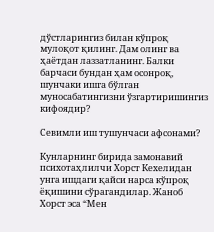дўстларингиз билан кўпроқ мулоқот қилинг. Дам олинг ва ҳаётдан лаззатланинг. Балки барчаси бундан ҳам осонроқ, шунчаки ишга бўлган муносабатингизни ўзгартиришингиз кифоядир?

Севимли иш тушунчаси афсонами?

Кунларнинг бирида замонавий психотаҳлилчи Хорст Кехелидан унга ишдаги қайси нарса кўпроқ ёқишини сўрагандилар. Жаноб Хорст эса “Мен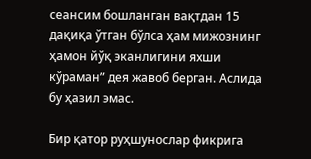сеансим бошланган вақтдан 15 дақиқа ўтган бўлса ҳам мижознинг ҳамон йўқ эканлигини яхши кўраман” дея жавоб берган. Аслида бу ҳазил эмас.

Бир қатор руҳшунослар фикрига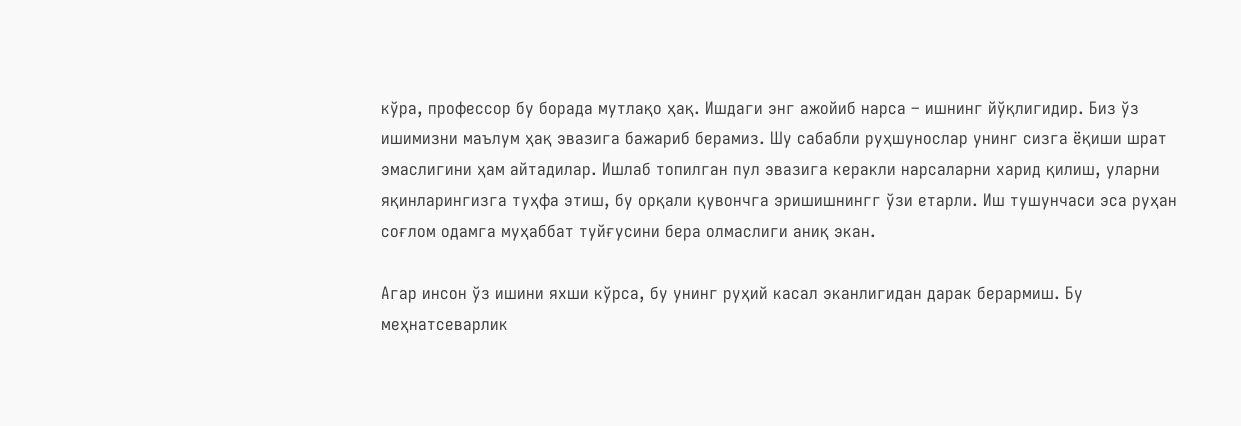кўра, профессор бу борада мутлақо ҳақ. Ишдаги энг ажойиб нарса – ишнинг йўқлигидир. Биз ўз ишимизни маълум ҳақ эвазига бажариб берамиз. Шу сабабли руҳшунослар унинг сизга ёқиши шрат эмаслигини ҳам айтадилар. Ишлаб топилган пул эвазига керакли нарсаларни харид қилиш, уларни яқинларингизга туҳфа этиш, бу орқали қувончга эришишнингг ўзи етарли. Иш тушунчаси эса руҳан соғлом одамга муҳаббат туйғусини бера олмаслиги аниқ экан.

Агар инсон ўз ишини яхши кўрса, бу унинг руҳий касал эканлигидан дарак берармиш. Бу меҳнатсеварлик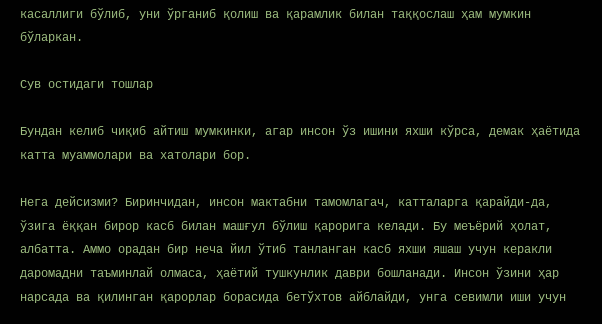касаллиги бўлиб, уни ўрганиб қолиш ва қарамлик билан таққослаш ҳам мумкин бўларкан.

Сув остидаги тошлар

Бундан келиб чиқиб айтиш мумкинки, агар инсон ўз ишини яхши кўрса, демак ҳаётида катта муаммолари ва хатолари бор.

Нега дейсизми? Биринчидан, инсон мактабни тамомлагач, катталарга қарайди-да, ўзига ёққан бирор касб билан машғул бўлиш қарорига келади. Бу меъёрий ҳолат, албатта. Аммо орадан бир неча йил ўтиб танланган касб яхши яшаш учун керакли даромадни таъминлай олмаса, ҳаётий тушкунлик даври бошланади. Инсон ўзини ҳар нарсада ва қилинган қарорлар борасида бетўхтов айблайди, унга севимли иши учун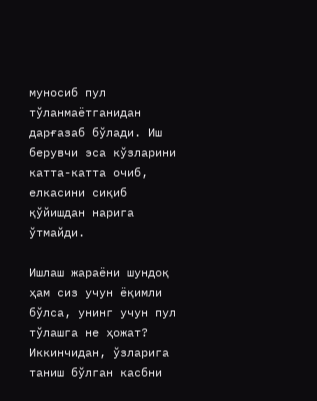муносиб пул тўланмаётганидан дарғазаб бўлади. Иш берувчи эса кўзларини катта-катта очиб, елкасини сиқиб қўйишдан нарига ўтмайди.

Ишлаш жараёни шундоқ ҳам сиз учун ёқимли бўлса, унинг учун пул тўлашга не ҳожат?  Иккинчидан, ўзларига таниш бўлган касбни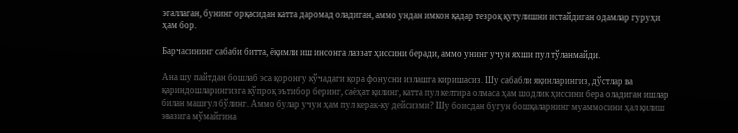эгаллаган, бунинг орқасидан катта даромад оладиган, аммо ундан имкон қадар тезроқ қутулишни истайдиган одамлар гуруҳи ҳам бор.

Барчасининг сабаби битта, ёқимли иш инсонга лаззат ҳиссини беради, аммо унинг учун яхши пул тўланмайди.

Ана шу пайтдан бошлаб эса қоронғу кўчадаги қора фонусни излашга киришасиз. Шу сабабли яқинларингиз, дўстлар ва қариндошларингизга кўпроқ эътибор беринг, саёҳат қилинг, катта пул келтира олмаса ҳам шодлик ҳиссини бера оладиган ишлар билан машғул бўлинг. Аммо булар учун ҳам пул керак-ку дейсизми? Шу боисдан бугун бошқаларнинг муаммосини ҳал қилиш эвазига мўмайгина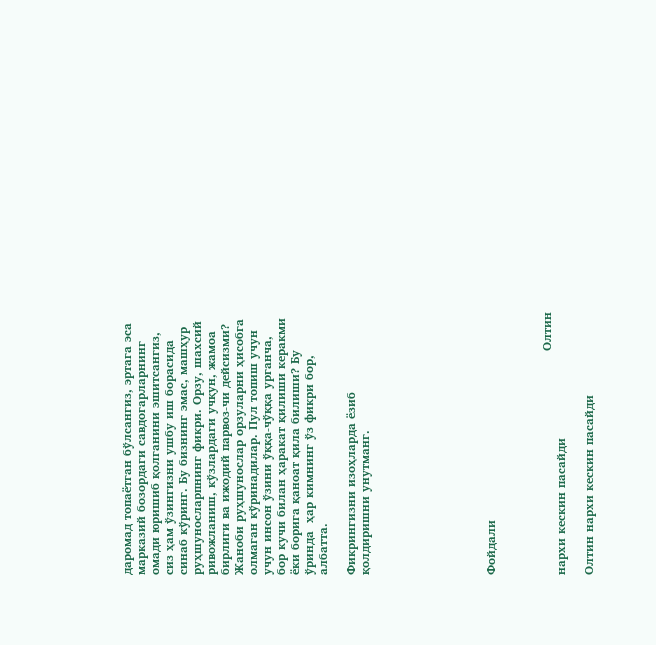даромад топаётган бўлсангиз, эртага эса марказий бозордаги савдогарларнинг омади юришиб қолганини эшитсангиз, сиз ҳам ўзингизни ушбу иш борасида синаб кўринг. Бу бизнинг эмас, машҳур руҳшуносларпнинг фикри. Орзу, шахсий ривожланиш, кўзлардаги учқун, жамоа бирлиги ва ижодий парвоз-чи дейсизми? Жаноби руҳшунослар орзуларни ҳисобга олмаган кўринадилар. Пул топиш учун учун инсон ўзини ўққа-чўққа урганча, бор кучи билан ҳаракат қилиши керакми ёки борига қаноат қила билиши? Бу ўринда  ҳар кимнинг ўз фикри бор, албатта.

Фикрингизни изоҳларда ёзиб қолдиришни унутманг.








Фойдали



                                                        Олтин нархи кескин пасайди

Олтин нархи кескин пасайди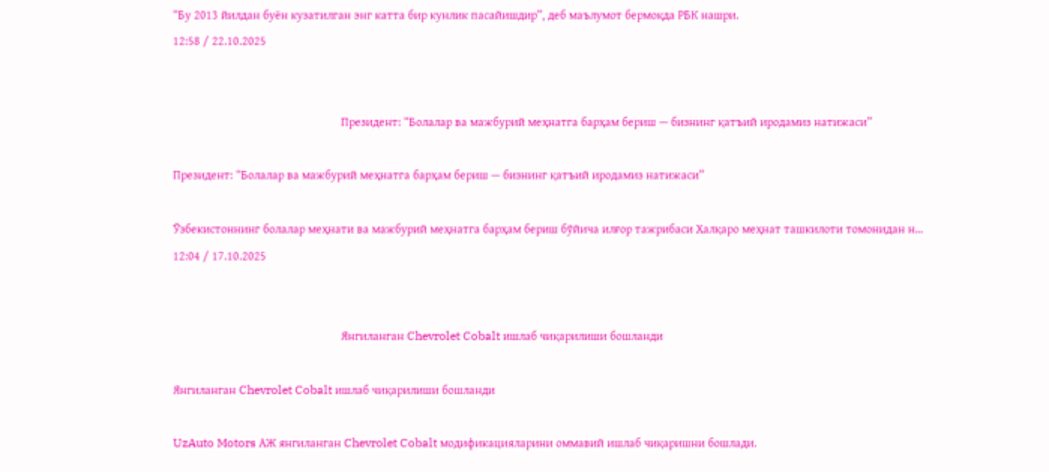“Бу 2013 йилдан буён кузатилган энг катта бир кунлик пасайишдир”, деб маълумот бермоқда РБК нашри.
12:58 / 22.10.2025


                                                        Президент: “Болалар ва мажбурий меҳнатга барҳам бериш — бизнинг қатъий иродамиз натижаси”

Президент: “Болалар ва мажбурий меҳнатга барҳам бериш — бизнинг қатъий иродамиз натижаси”

Ўзбекистоннинг болалар меҳнати ва мажбурий меҳнатга барҳам бериш бўйича илғор тажрибаси Халқаро меҳнат ташкилоти томонидан н…
12:04 / 17.10.2025


                                                        Янгиланган Chevrolet Cobalt ишлаб чиқарилиши бошланди

Янгиланган Chevrolet Cobalt ишлаб чиқарилиши бошланди

UzAuto Motors АЖ янгиланган Chevrolet Cobalt модификацияларини оммавий ишлаб чиқаришни бошлади.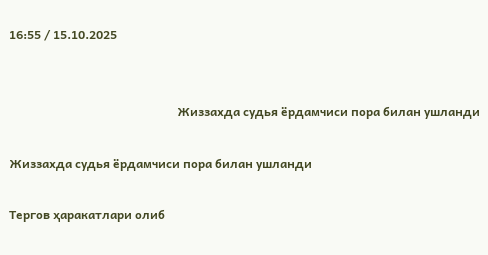16:55 / 15.10.2025


                                                        Жиззахда судья ёрдамчиси пора билан ушланди

Жиззахда судья ёрдамчиси пора билан ушланди

Тергов ҳаракатлари олиб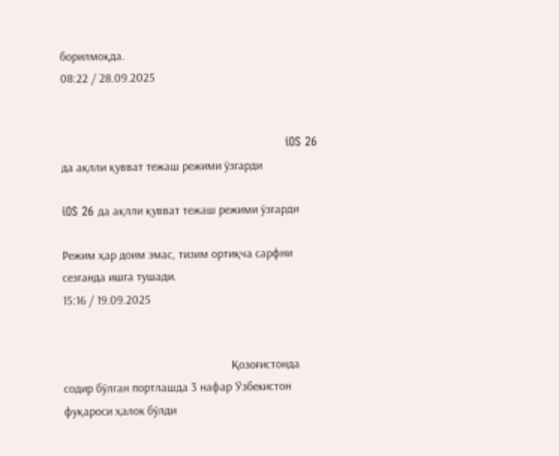борилмоқда.
08:22 / 28.09.2025


                                                        iOS 26 да ақлли қувват тежаш режими ўзгарди

iOS 26 да ақлли қувват тежаш режими ўзгарди

Режим ҳар доим эмас, тизим ортиқча сарфни сезганда ишга тушади.
15:16 / 19.09.2025


                                                        Қозоғистонда содир бўлган портлашда 3 нафар Ўзбекистон фуқароси ҳалок бўлди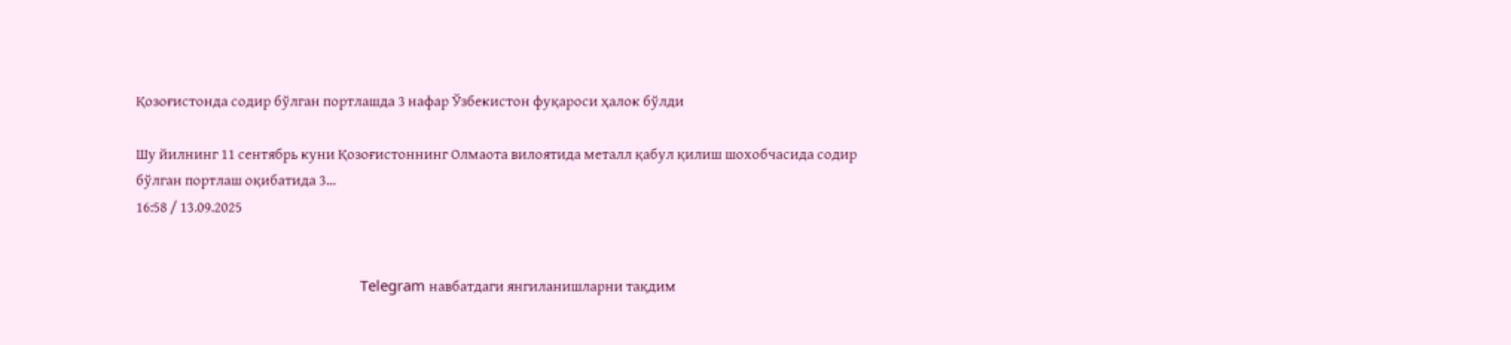Қозоғистонда содир бўлган портлашда 3 нафар Ўзбекистон фуқароси ҳалок бўлди

Шу йилнинг 11 сентябрь куни Қозоғистоннинг Олмаота вилоятида металл қабул қилиш шохобчасида содир бўлган портлаш оқибатида 3…
16:58 / 13.09.2025


                                                        Telegram навбатдаги янгиланишларни тақдим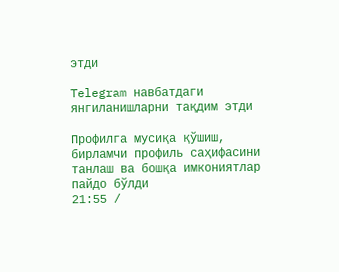этди

Telegram навбатдаги янгиланишларни тақдим этди

Профилга мусиқа қўшиш, бирламчи профиль саҳифасини танлаш ва бошқа имкониятлар пайдо бўлди
21:55 /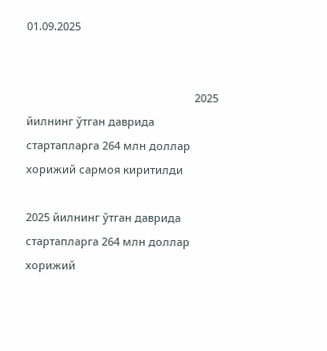01.09.2025


                                                        2025 йилнинг ўтган даврида стартапларга 264 млн доллар хорижий сармоя киритилди

2025 йилнинг ўтган даврида стартапларга 264 млн доллар хорижий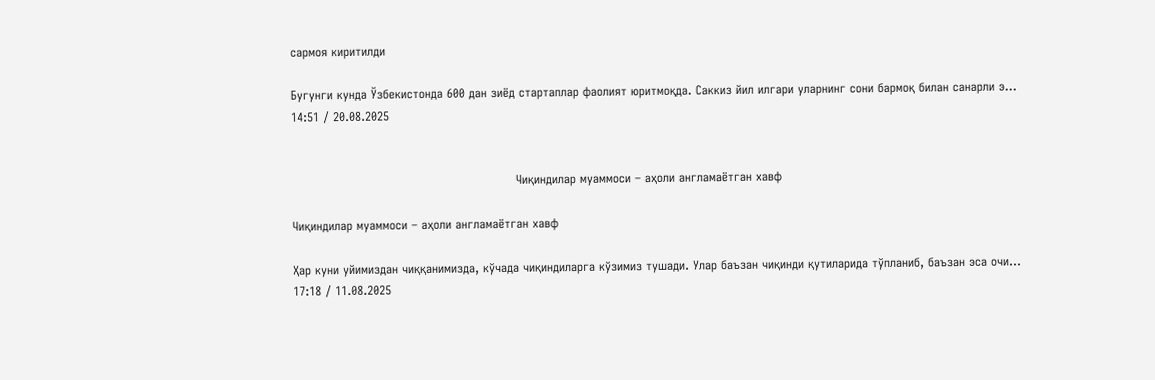сармоя киритилди

Бугунги кунда Ўзбекистонда 600 дан зиёд стартаплар фаолият юритмоқда. Саккиз йил илгари уларнинг сони бармоқ билан санарли э…
14:51 / 20.08.2025


                                                        Чиқиндилар муаммоси – аҳоли англамаётган хавф

Чиқиндилар муаммоси – аҳоли англамаётган хавф

Ҳар куни уйимиздан чиққанимизда, кўчада чиқиндиларга кўзимиз тушади. Улар баъзан чиқинди қутиларида тўпланиб, баъзан эса очи…
17:18 / 11.08.2025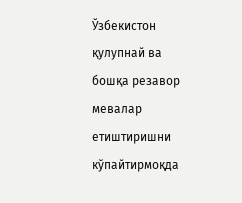Ўзбекистон қулупнай ва бошқа резавор мевалар етиштиришни кўпайтирмоқда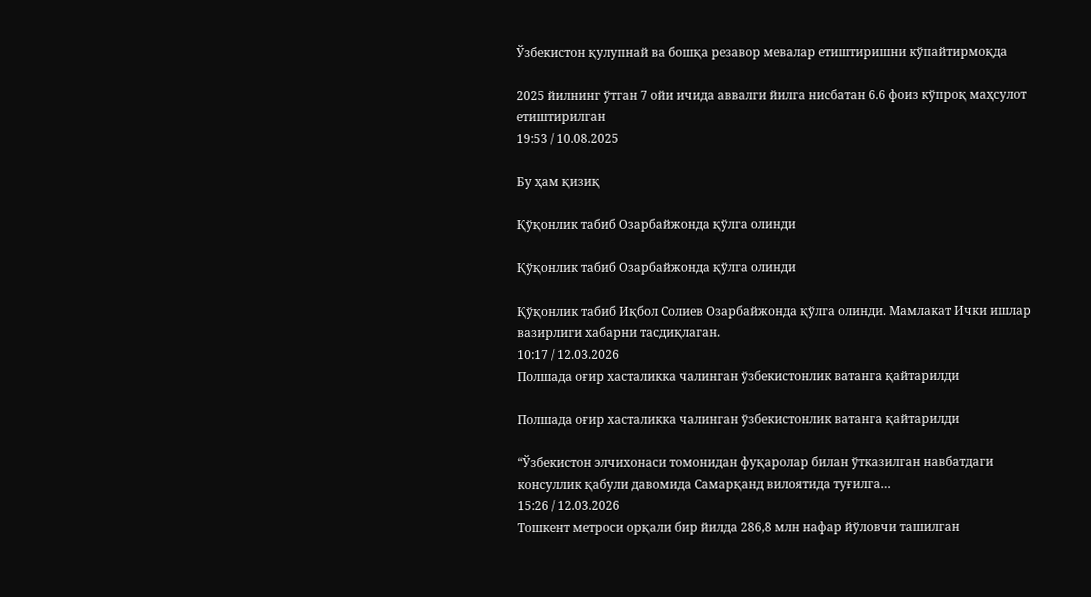Ўзбекистон қулупнай ва бошқа резавор мевалар етиштиришни кўпайтирмоқда

2025 йилнинг ўтган 7 ойи ичида аввалги йилга нисбатан 6.6 фоиз кўпроқ маҳсулот етиштирилган
19:53 / 10.08.2025

Бу ҳам қизиқ

Қўқонлик табиб Озарбайжонда қўлга олинди

Қўқонлик табиб Озарбайжонда қўлга олинди

Қўқонлик табиб Иқбол Солиев Озарбайжонда қўлга олинди. Мамлакат Ички ишлар вазирлиги хабарни тасдиқлаган.
10:17 / 12.03.2026
Полшада оғир хасталикка чалинган ўзбекистонлик ватанга қайтарилди

Полшада оғир хасталикка чалинган ўзбекистонлик ватанга қайтарилди

“Ўзбекистон элчихонаси томонидан фуқаролар билан ўтказилган навбатдаги консуллик қабули давомида Самарқанд вилоятида туғилга…
15:26 / 12.03.2026
Тошкент метроси орқали бир йилда 286,8 млн нафар йўловчи ташилган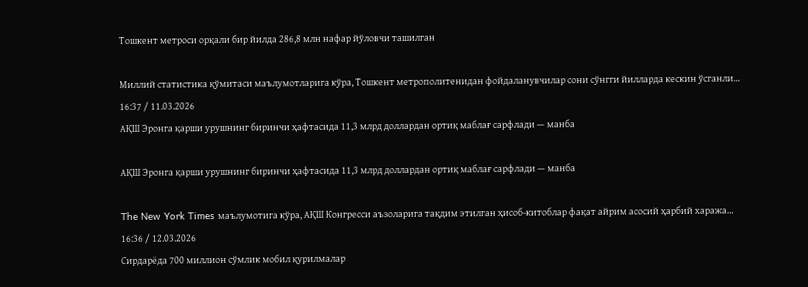Тошкент метроси орқали бир йилда 286,8 млн нафар йўловчи ташилган

Миллий статистика қўмитаси маълумотларига кўра, Тошкент метрополитенидан фойдаланувчилар сони сўнгги йилларда кескин ўсганли…
16:37 / 11.03.2026
АҚШ Эронга қарши урушнинг биринчи ҳафтасида 11,3 млрд доллардан ортиқ маблағ сарфлади — манба

АҚШ Эронга қарши урушнинг биринчи ҳафтасида 11,3 млрд доллардан ортиқ маблағ сарфлади — манба

The New York Times маълумотига кўра, АҚШ Конгресси аъзоларига тақдим этилган ҳисоб-китоблар фақат айрим асосий ҳарбий хаража…
16:36 / 12.03.2026
Сирдарёда 700 миллион сўмлик мобил қурилмалар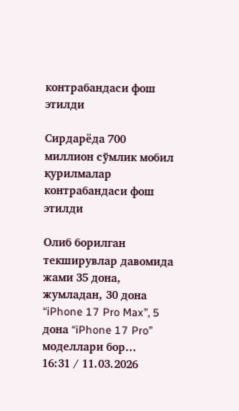контрабандаси фош этилди

Сирдарёда 700 миллион сўмлик мобил қурилмалар контрабандаси фош этилди

Олиб борилган текширувлар давомида жами 35 дона, жумладан, 30 дона “iPhone 17 Pro Max”, 5 дона “iPhone 17 Pro” моделлари бор…
16:31 / 11.03.2026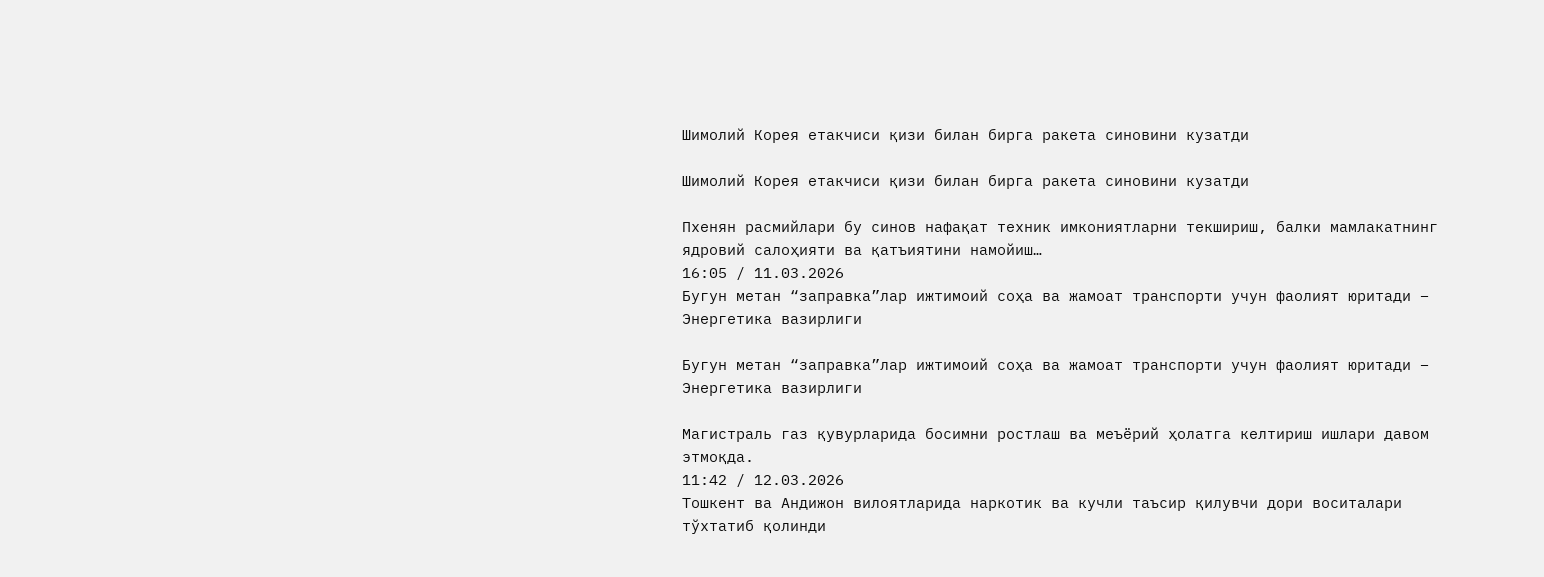Шимолий Корея етакчиси қизи билан бирга ракета синовини кузатди

Шимолий Корея етакчиси қизи билан бирга ракета синовини кузатди

Пхенян расмийлари бу синов нафақат техник имкониятларни текшириш, балки мамлакатнинг ядровий салоҳияти ва қатъиятини намойиш…
16:05 / 11.03.2026
Бугун метан “заправка”лар ижтимоий соҳа ва жамоат транспорти учун фаолият юритади – Энергетика вазирлиги

Бугун метан “заправка”лар ижтимоий соҳа ва жамоат транспорти учун фаолият юритади – Энергетика вазирлиги

Магистраль газ қувурларида босимни ростлаш ва меъёрий ҳолатга келтириш ишлари давом этмоқда.
11:42 / 12.03.2026
Тошкент ва Андижон вилоятларида наркотик ва кучли таъсир қилувчи дори воситалари тўхтатиб қолинди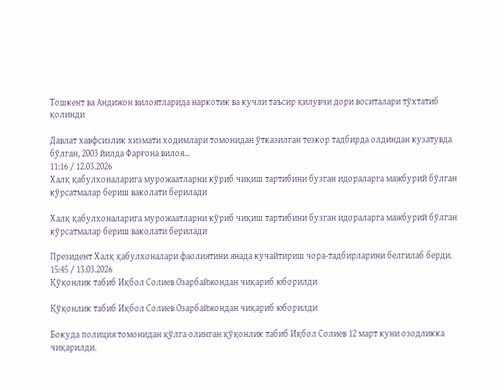Тошкент ва Андижон вилоятларида наркотик ва кучли таъсир қилувчи дори воситалари тўхтатиб қолинди

Давлат хавфсизлик хизмати ходимлари томонидан ўтказилган тезкор тадбирда олдиндан кузатувда бўлган, 2003 йилда Фарғона вилоя…
11:16 / 12.03.2026
Халқ қабулхоналарига мурожаатларни кўриб чиқиш тартибини бузган идораларга мажбурий бўлган кўрсатмалар бериш ваколати берилади

Халқ қабулхоналарига мурожаатларни кўриб чиқиш тартибини бузган идораларга мажбурий бўлган кўрсатмалар бериш ваколати берилади

Президент Халқ қабулхоналари фаолиятини янада кучайтириш чора-тадбирларини белгилаб берди.
15:45 / 13.03.2026
Қўқонлик табиб Иқбол Солиев Озарбайжондан чиқариб юборилди

Қўқонлик табиб Иқбол Солиев Озарбайжондан чиқариб юборилди

Бокуда полиция томонидан қўлга олинган қўқонлик табиб Иқбол Солиев 12 март куни озодликка чиқарилди.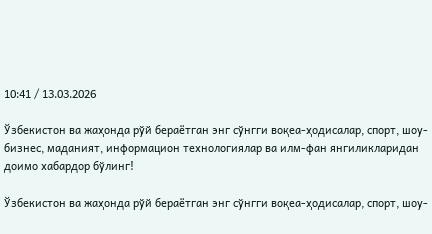10:41 / 13.03.2026

Ўзбекистон ва жаҳонда рўй бераётган энг сўнгги воқеа-ҳодисалар, спорт, шоу-бизнес, маданият, информацион технологиялар ва илм-фан янгиликларидан доимо хабардор бўлинг!

Ўзбекистон ва жаҳонда рўй бераётган энг сўнгги воқеа-ҳодисалар, спорт, шоу-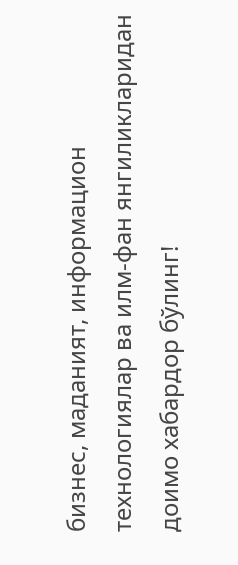бизнес, маданият, информацион технологиялар ва илм-фан янгиликларидан доимо хабардор бўлинг!